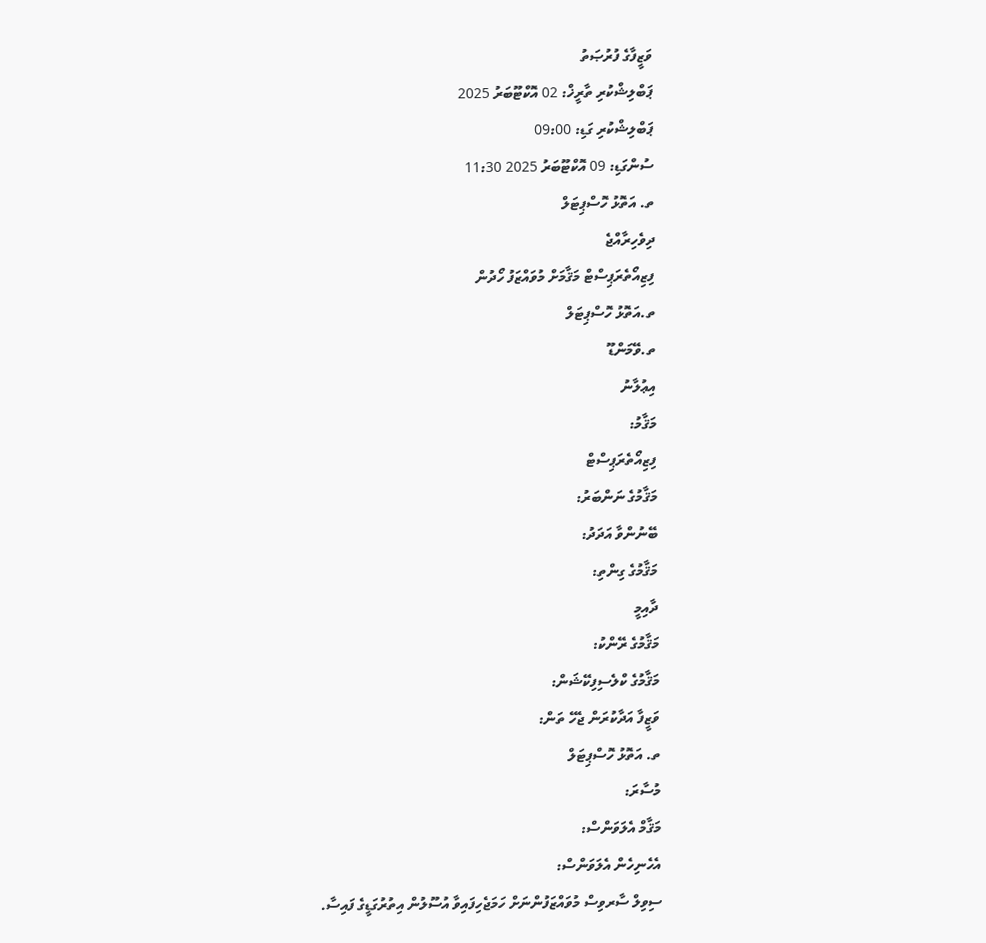ވަޒީފާގެ ފުރުޞަތު
ޕަބްލިޝްކުރި ތާރީޚް: 02 އޮކްޓޫބަރު 2025
ޕަބްލިޝްކުރި ގަޑި: 09:00
ސުންގަޑި: 09 އޮކްޓޫބަރު 2025 11:30
ތ. އަތޮޅު ހޮސްޕިޓަލް
ދިވެހިރާއްޖެ
ފިޒިއޯތެރަޕިސްޓް މަޤާމަށް މުވައްޒަފު ހޯދުން
ތ.އަތޮޅު ހޮސްޕިޓަލް
ތ.ވޭމަންޑޫ
އިޢުލާނު
މަޤާމު:
ފިޒިއޯތެރަޕިސްޓް
މަޤާމުގެ ނަންބަރު:
ބޭނުންވާ އަދަދު:
މަޤާމުގެ ގިންތި:
ދާއިމީ
މަޤާމުގެ ރޭންކު:
މަޤާމުގެ ކްލެސިފިކޭޝަން:
ވަޒީފާ އަދާކުރަން ޖެހޭ ތަން:
ތ. އަތޮޅު ހޮސްޕިޓަލް
މުސާރަ:
މަޤާމް އެލަވަންސް:
އެހެނިހެން އެލަވަންސް:
ސިވިލް ސާރވިސް މުވައްޒަފުންނަށް ހަމަޖެހިފައިވާ އުސޫލުން އިތުރުގަޑީގެ ފައިސާ.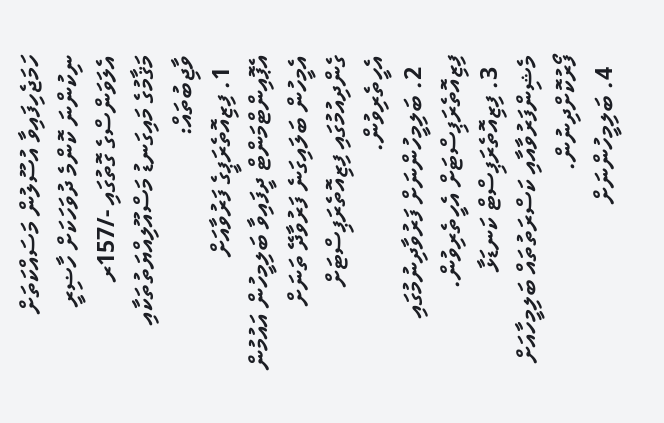ހަމަޖެހިފައިވާ އުސޫލުން މަސައްކަތަށް ނިކުންނަ ކޮންމެ ދުވަހަކަށް ހާޟިރީ އެލަވަންސްގެ ގޮތުގައި -/157ރ
މަޤާމުގެ މައިގަނޑު މަސްއޫލިއްޔަތުތަކާއި ވާޖިބުތައް:
  1. ފިޒިއޮތެރަޕީގެ ފަރުވާއަށް އެޕޮއިންޓްމަންޓް ދީފައިވާ ބަލިމީހުން އައުމުން އެމީހުން ބަލައިގަނެ ފަރުވާދޭ ތަނަށް ގެންދިއުމުގައި ފިޒިއޮތެރަޕިސްޓަށް އެހީތެރިވުން.
  2. ބަލިމީހުންނަށް ފަރުވާދިނުމުގައި ފިޒިއޮތެރަޕިސްޓަށް އެހީތެރިވުން.
  3. ފިޒިއޮތެރަޕިސްޓް ކަނޑަޅާ މެޝިންފަރުވާއާއި ކަސްރަތުތައް ބަލިމީހާއަށް ފޯރުކޮށްދިނުން.
  4. ބަލިމީހުންނަށް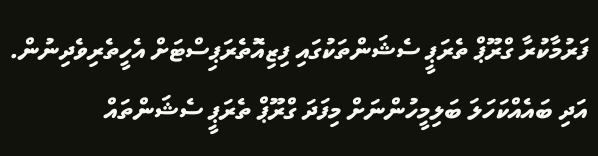ފަރުމާކުރާ ގްރޫޕް ތެރަޕީ ސެޝަންތަކުގައި ފިޒިއޮތެރަޕިސްޓަށް އެހީތެރިވެދިނުން. އަދި ބައެއްކަހަލަ ބަލިމީހުންނަށް މިފަދަ ގްރޫޕް ތެރަޕީ ސެޝަންތައް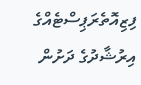ފިޒިއޮތެރަޕިސްޓެއްގެ އިރުޝާދުގެ ދަށުން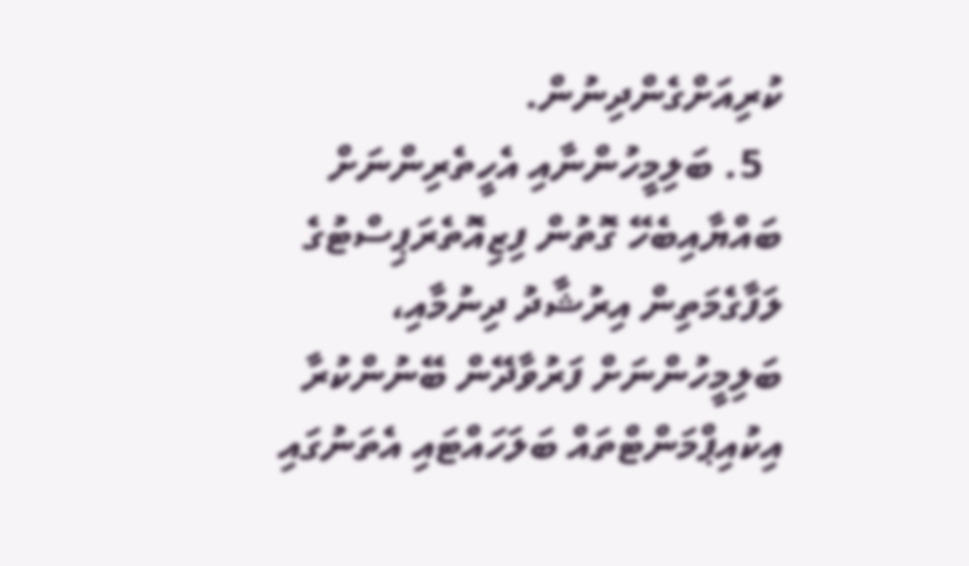ކުރިއަށްގެންދިނުން.
  5. ބަލިމީހުންނާއި އެހީތެރިންނަށް ބައްޔާއިބެހޭ ގޮތުން ފިޒިއޮތެރަޕިސްޓުގެ ލަފާގެމަތިން އިރުޝާދު ދިނުމާއި، ބަލިމީހުންނަށް ފަރުވާދޭން ބޭނުންކުރާ އިކުއިޕްމަންޓްތައް ބަލަހައްޓައި އެތަނުގައި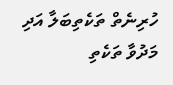ހުރިނެތް ތަކެތިބަލާ އަދި މަދުވާ ތަކެތި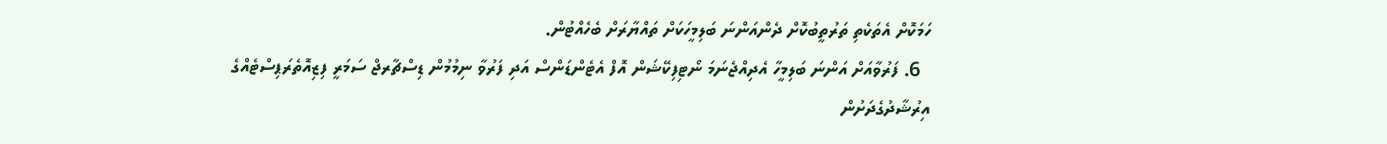ހަމަކޮށް އެތަކެތި ތަރުތީބުކޮށް ދެންއަންނަ ބަލިމީހަކަށް ތައްޔާރަށް ބެހެއްޓުން.
  6. ފަރުވާއަށް އަންނަ ބަލިމީހާ އެދިއްޖެނަމަ ނޯޓިފިކޭޝަން އޮފް އެޓެންޑަންސް އަދި ފަރުވާ ނިމުމުން ޑިސްޗާރޖް ސަމަރީ ފިޒިއޮތެރަޕިސްޓެއްގެ އިރުޝާދުގެދަށުން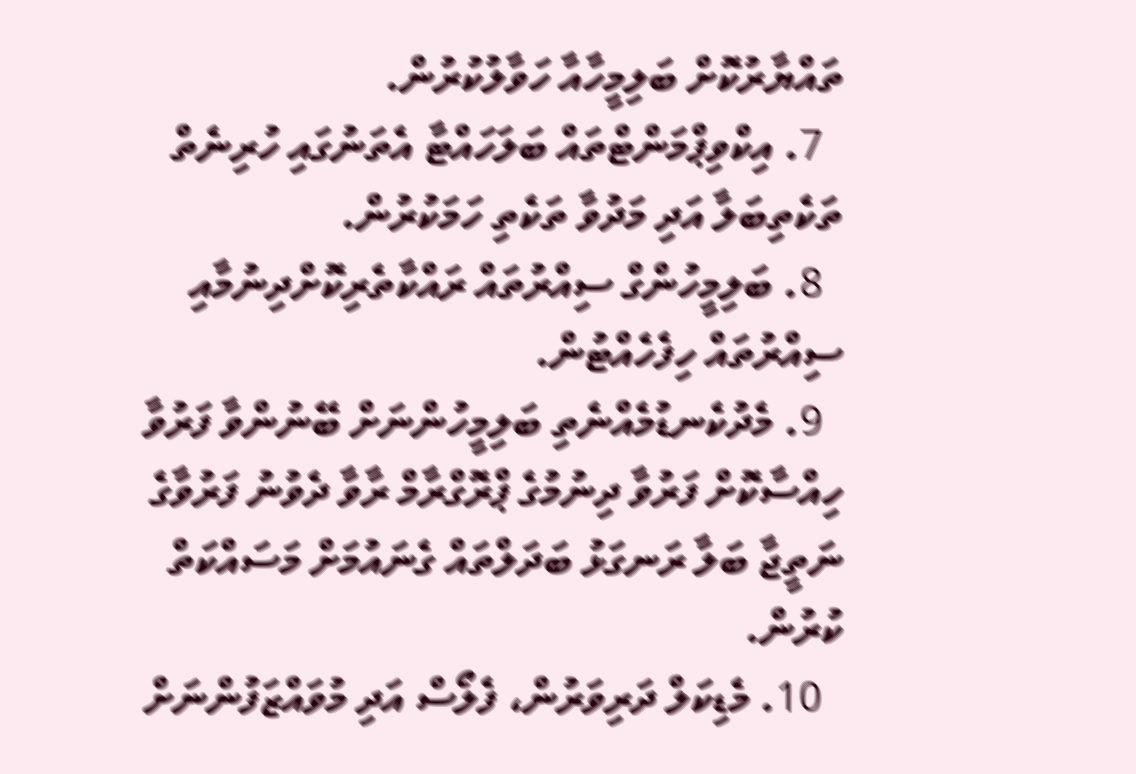ތައްޔާރުކޮށް ބަލިމީހާއާ ހަވާލުކުރުން.
  7. އިކްވިޕްމަންޓްތައް ބަލަހައްޓާ އެތަނުގައި ހުރިނެތް ތަކެތިބަލާ އަދި މަދުވާ ތަކެތި ހަމަކުރުން.
  8. ބަލިމީހުންގް ސިއްރުތައް ރައްކާތެރިކޮށްދިނުމާއި ސިއްރުތައް ހިފެހެއްޓުން.
  9. މެދުކެނޑުމެއްނެތި ބަލިމީހުންނަށް ބޭނުންވާ ފަރުވާ ހިއްސާކޮށް ފަރުވާ ދިނުމުގެ ޕްރޮގްރާމް ރާވާ ދެވުނު ފަރުވާގެ ނަތީޖާ ބަލާ ރަނގަޅު ބަދަލްތައް ގެނައުމަށް މަސައްކަތް ކުރުން.
  10. މެޑިކަލް ދަރިވަރުން، ފެލޯސް އަދި މުވައްޒަފުންނަށް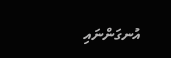އުނގަންނައި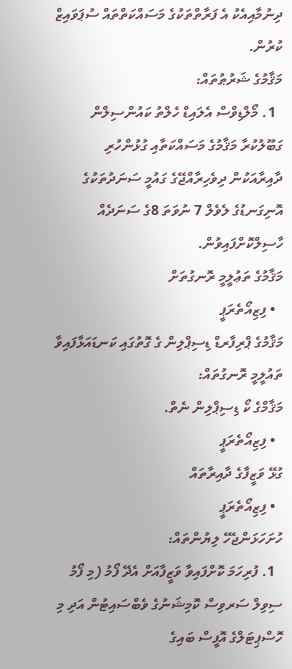ދިނުމާއިއެކު އެ ފަރާތްތަކުގެ މަސައްކަތްތައް ސުޕަވައިޒް ކުރުން.
މަޤާމުގެ ޝަރުޠުތައް:
  1. މޯލްޑިވްސް އެލައިޑް ހެލްތު ކައުންސިލްން ގަބޫލުކުރާ މަޤާމުގެ މަސައްކަތާއި ގުޅުންހުރި ދާއިރާއަކުން ދިވެހިރާއްޖޭގެ ގައުމީ ސަނަދުތަކުގެ އޮނިގަނޑުގެ ލެވެލް 7 ނުވަތަ 8ގެ ސަނަދެއް ހާސިލްކޮށްފައިވުން.
މަޤާމުގެ ތަޢުލީމީ ރޮނގުތަށް
  • ފިޒިއޯތެރަޕީ
މަޤާމުގެ ޕްރިފާރޑް ޑިސިޕްލިން ގެ ގޮތުގައި ކަނޑައަޅާފައިވާ ތައުލީމީ ރޮނގުތައް:
މަޤާމްގެ ކޯ ޑިސިޕްލިން ނެތް.
  • ފިޒިއޯތެރަޕީ
ގުޅޭ ވަޒީފާގެ ދާއިރާތައް
  • ފިޒިއޯތެރަޕީ
ހުށަހަޅަންޖެހޭ ލިޔުންތައް:
  1. ފުރިހަމަ ކޮށްފައިވާ ވަޒީފާއަށް އެދޭ ފޯމު (މި ފޯމު ސިވިލް ސަރވިސް ކޮމިޝަނުގެ ވެބްސައިޓުން އަދި މި ހޮސްޕިޓަލްގެ އޮފީސް ބައިގެ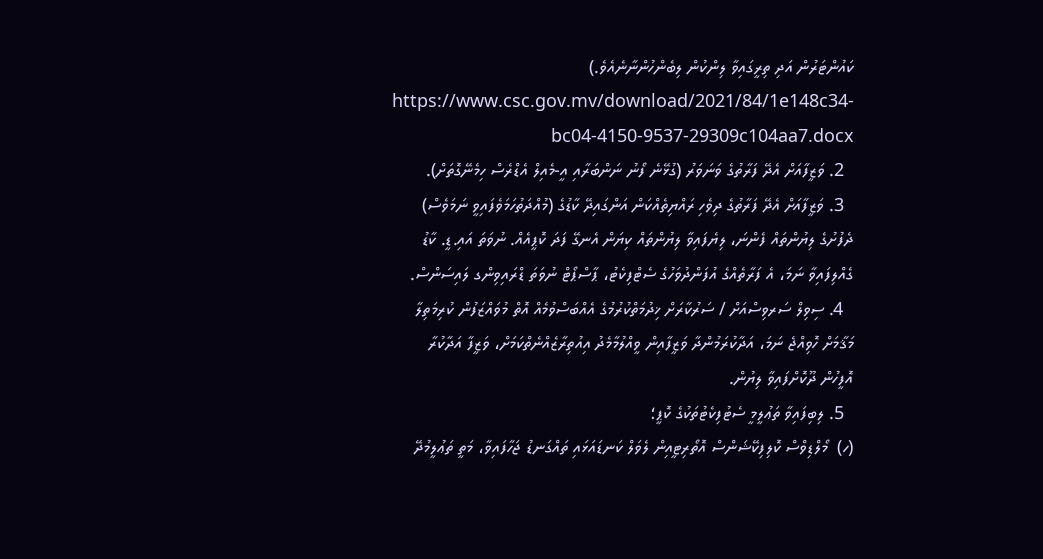ކައުންޓަރުން އަދި ތިރީގައިވާ ލިންކުން ލިބެންހުންނާނެއެވެ.)  https://www.csc.gov.mv/download/2021/84/1e148c34-bc04-4150-9537-29309c104aa7.docx
  2. ވަޒީފާއަށް އެދޭ ފަރާތުގެ ވަނަވަރު (ގުޅޭނެ ފޯނު ނަންބަރާއި އީ-މެއިލް އެޑްރެސް ހިމެނޭގޮތަށް).
  3. ވަޒީފާއަށް އެދޭ ފަރާތުގެ ދިވެހި ރައްޔިތެއްކަން އަންގައިދޭ ކާޑުގެ (މުއްދަތުހަމަވެފައިވީ ނަމަވެސް) ދެފުށުގެ ލިޔުންތައް ފެންނަ، ލިޔެފައިވާ ލިޔުންތައް ކިޔަން އެނގޭ ފަދަ ކޮޕީއެއް. ނުވަތަ އައި.ޑީ. ކާޑު ގެއްލިފައިވާ ނަމަ، އެ ފަރާތެއްގެ އުފަންދުވަހުގެ ސެޓްފިކެޓު، ޕާސްޕޯޓް ނުވަތަ ޑްރައިވިންގ ލައިސަންސް.
  4. ސިވިލް ސަރވިސްއަށް / ސަރުކާރަށް ޚިދުމަތްކުރުމުގެ އެއްބަސްވުމެއް އޮތް މުވައްޒަފުން ކުރިމަތިލާ މަޤާމަށް ހޮވިއްޖެ ނަމަ، އަދާކުރަމުންދާ ވަޒީފާއިން ވީއްލުމާމެދު އިއުތިރާޒެއްނެތްކަމަށް، ވަޒީފާ އަދާކުރާ އޮފީހުން ދޫކޮށްފައިވާ ލިޔުން.
  5. ލިބިފައިވާ ތަޢުލީމީ ސެޓުފިކެޓުތަކުގެ ކޮޕީ؛
(ހ)  މޯލްޑިވްސް ކޮލިފިކޭޝަންސް އޮތޯރިޓީއިން ލެވަލް ކަނޑައަޅައި ތައްގަނޑު ޖަހާފައިވާ، މަތީ ތަޢުލީމުދޭ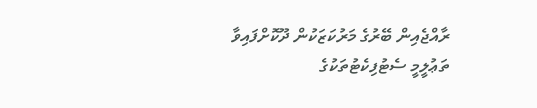ރާއްޖެއިން ބޭރުގެ މަރުކަޒަކުން ދޫކޮށްފައިވާ ތަޢުލީމީ ސެޓުފިކެޓުތަކުގެ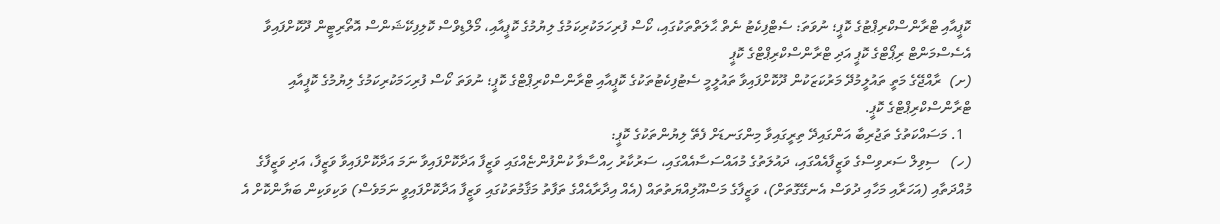ކޮޕީއާއި ޓްރާންސްކްރިޕްޓުގެ ކޮޕީ؛ ނުވަތަ: ސެޓްފިކެޓު ނެތް ޙާލަތްތަކުގައި، ކޯސް ފުރިހަމަކުރިކަމުގެ ލިޔުމުގެ ކޮޕީއާއި، މޯލްޑިވްސް ކޮލިފިކޭޝަންސް އޮތޯރިޓީން ދޫކޮށްފައިވާ އެސެސްމަންޓް ރިޕޯޓްގެ ކޮޕީ އަދި ޓްރާންސްކްރިޕްޓްގެ ކޮޕީ
(ށ)  ރާއްޖޭގެ މަތީ ތައުލީމުދޭ މަރުކަޒަކުން ދޫކޮށްފައިވާ ތައުލީމީ ސެޓުފިކެޓުތަކުގެ ކޮޕީއާއި ޓްރާންސްކްރިޕްޓްގެ ކޮޕީ؛ ނުވަތަ ކޯސް ފުރިހަމަކުރިކަމުގެ ލިޔުމުގެ ކޮޕީއާއި ޓްރާންސްކްރިޕްޓްގެ ކޮޕީ.
  1. މަސައްކަތުގެ ތަޖުރިބާ އަންގައިދޭ ތިރީގައިވާ މިންގަނޑަށް ފެތޭ ލިޔުންތަކުގެ ކޮޕީ:
(ހ)   ސިވިލް ސަރވިސްގެ ވަޒީފާއެއްގައި، ދައުލަތުގެ މުއައްސަސާއެއްގައި، ސަރުކާރު ހިއްސާވާ ކުންފުންޏެއްގައި ވަޒީފާ އަދާކޮށްފައިވާ ނަމަ އަދާކޮށްފައިވާ ވަޒީފާ، އަދި ވަޒީފާގެ މުއްދަތާއި (އަހަރާއި މަހާއި ދުވަސް އެނގޭގޮތަށް)، ވަޒީފާގެ މަސްއޫލިއްޔަތުތައް (އެއް އިދާރާއެއްގެ ތަފާތު މަޤާމުތަކުގައި ވަޒީފާ އަދާކޮށްފައިވީ ނަމަވެސް) ވަކިވަކިން ބަޔާންކޮށް އެ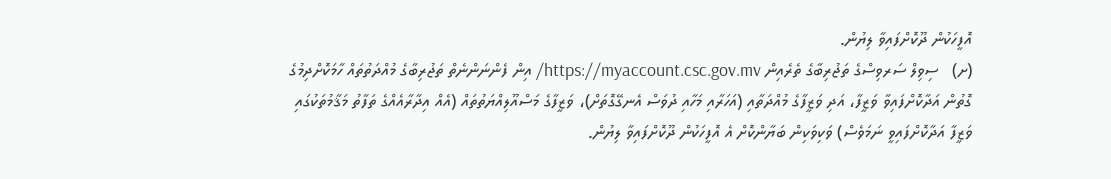އޮފީހަކުން ދޫކޮށްފައިވާ ލިޔުން.
(ށ)   ސިވިލް ސަރވިސްގެ ތަޖުރިބާގެ ތެރެއިން https://myaccount.csc.gov.mv/ އިން ފެންނަންނެތް ތަޖުރިބާގެ މުއްދަތުތައް ހާމަކޮށްދިމުގެ ގޮތުން އަދާކޮށްފައިވާ ވަޒީފާ، އަދި ވަޒީފާގެ މުއްދަތާއި (އަހަރާއި މަހާއި ދުވަސް އެނގޭގޮތަށް)، ވަޒީފާގެ މަސްއޫލިއްޔަތުތައް (އެއް އިދާރާއެއްގެ ތަފާތު މަޤާމުތަކުގައި ވަޒީފާ އަދާކޮށްފައިވީ ނަމަވެސް) ވަކިވަކިން ބަޔާންކޮށް އެ އޮފީހަކުން ދޫކޮށްފައިވާ ލިޔުން.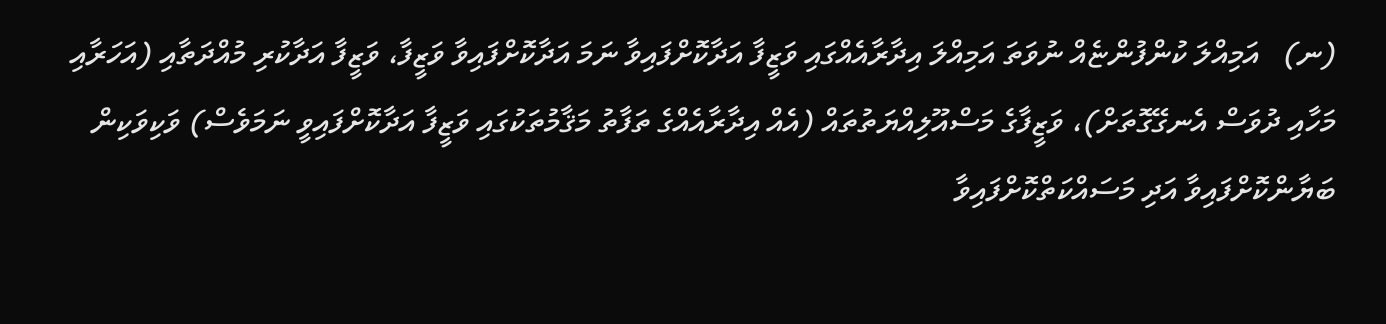(ނ)   އަމިއްލަ ކުންފުންޏެއް ނުވަތަ އަމިއްލަ އިދާރާއެއްގައި ވަޒީފާ އަދާކޮށްފައިވާ ނަމަ އަދާކޮށްފައިވާ ވަޒީފާ، ވަޒީފާ އަދާކުރި މުއްދަތާއި (އަހަރާއި މަހާއި ދުވަސް އެނގޭގޮތަށް)، ވަޒީފާގެ މަސްއޫލިއްޔަތުތައް (އެއް އިދާރާއެއްގެ ތަފާތު މަޤާމުތަކުގައި ވަޒީފާ އަދާކޮށްފައިވީ ނަމަވެސް) ވަކިވަކިން ބަޔާންކޮށްފައިވާ އަދި މަސައްކަތްކޮށްފައިވާ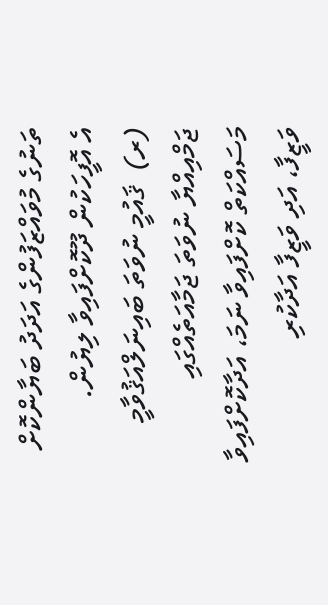ތަނުގެ މުވައްޒަފުންގެ އަދަދު ބަޔާންކޮށް އެ އޮފީހަކުން ދޫކޮށްފައިވާ ލިޔުން.
(ރ)  ޤައުމީ ނުވަތަ ބައިނަލްއަޤުވާމީ ޖަމްއިއްޔާ ނުވަތަ ޖަމާއަތެއްގައި މަސައްކަތް ކޮށްފައިވާ ނަމަ، އަދާކޮށްފައިވާ ވަޒީފާ، އަދި ވަޒީފާ އަދާކުރި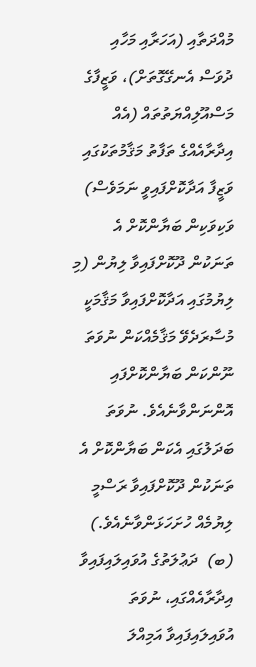މުއްދަތާއި (އަހަރާއި މަހާއި ދުވަސް އެނގޭގޮތަށް)، ވަޒީފާގެ މަސްއޫލިއްޔަތުތައް (އެއް އިދާރާއެއްގެ ތަފާތު މަޤާމުތަކުގައި ވަޒީފާ އަދާކޮށްފައިވީ ނަމަވެސް) ވަކިވަކިން ބަޔާންކޮށް އެ ތަނަކުން ދޫކޮށްފައިވާ ލިޔުން (މި ލިޔުމުގައި އަދާކޮށްފައިވާ މަޤާމަކީ މުސާރަދެވޭ މަޤާމެއްކަން ނުވަތަ ނޫންކަން ބަޔާންކޮށްފައި އޮންނަންވާނެއެވެ. ނުވަތަ ބަދަލުގައި އެކަން ބަޔާންކޮށް އެ ތަނަކުން ދޫކޮށްފައިވާ ރަސްމީ ލިޔުމެއް ހުށަހަޅަންވާނެއެވެ.)
(ބ)  ދަޢުލަތުގެ އުވައިލައިފައިވާ އިދާރާއެއްގައި، ނުވަތަ އުވައިލައިފައިވާ އަމިއްލަ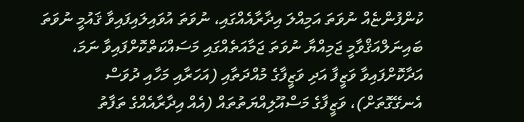ކުންފުންޏެއް ނުވަތަ އަމިއްލަ އިދާރާއެއްގައި، ނުވަތަ އުވައިލައިފައިވާ ޤައުމީ ނުވަތަ ބައިނަލްއަޤްވާމީ ޖަމިއްޔާ ނުވަތަ ޖަމާއަތެއްގައި މަސައްކަތްކޮށްފައިވާ ނަމަ، އަދާކޮށްފައިވާ ވަޒީފާ އަދި ވަޒީފާގެ މުއްދަތާއި (އަހަރާއި މަހާއި ދުވަސް އެނގޭގޮތަށް)، ވަޒީފާގެ މަސްއޫލިއްޔަތުތައް (އެއް އިދާރާއެއްގެ ތަފާތު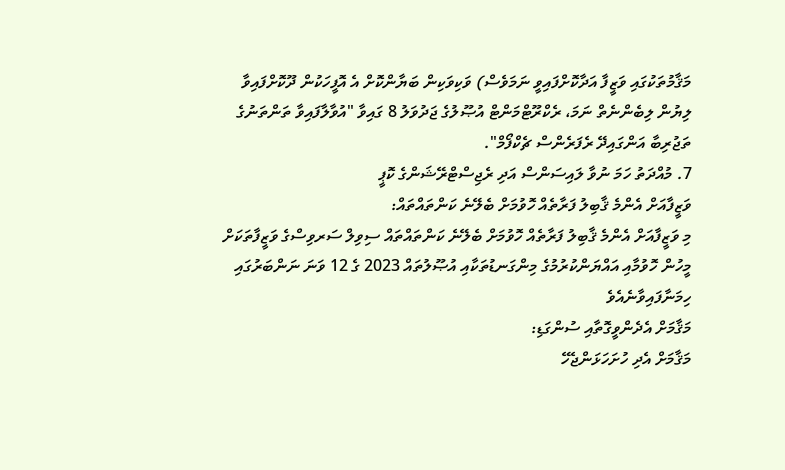މަޤާމުތަކުގައި ވަޒީފާ އަދާކޮށްފައިވީ ނަމަވެސް) ވަކިވަކިން ބަޔާންކޮށް އެ އޮފީހަކުން ދޫކޮށްފައިވާ ލިޔުން ލިބެންނެތް ނަމަ، ރެކްރޫޓްމަންޓް އުޞޫލުގެ ޖަދުވަލު 8 ގައިވާ "އުވާލާފައިވާ ތަންތަނުގެ ތަޖުރިބާ އަންގައިދޭ ރެފަރެންސް ޗެކްފޯމް".
7. މުއްދަތު ހަމަ ނުވާ ލައިސަންސް އަދި ރެޖިސްޓްރޭޝަންގެ ކޮޕީ
ވަޒީފާއަށް އެންމެ ޤާބިލު ފަރާތެއް ހޮވުމަށް ބެލޭނެ ކަންތައްތައް:
މި ވަޒީފާއަށް އެންމެ ޤާބިލު ފަރާތެއް ހޮވުމަށް ބެލޭނެ ކަންތައްތައް ސިވިލް ސަރވިސްގެ ވަޒީފާތަކަށް މީހުން ހޮވުމާއި އައްޔަންކުރުމުގެ މިންގަނޑުތަކާއި އުޞޫލުތައް 2023 ގެ 12 ވަނަ ނަންބަރުގައި ހިމަނާފައިވާނެއެވެ
މަޤާމަށް އެދެންވީގޮތާއި ސުންގަޑި:
މަޤާމަށް އެދި ހުށަހަޅަންޖެހޭ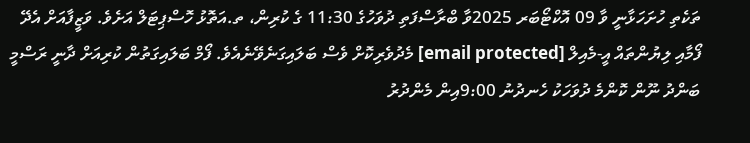ތަކެތި ހުށަހަޅާނީ ވާ 09 އޮކްޓޯބަރ 2025ވާ ބްރާސްފަތި ދުވަހުގެ 11:30 ގެ ކުރިން، ތ.އަތޮޅު ހޮސްޕިޓަލް އަށެވެ. ވަޒީފާއަށް އެދޭ ފޯމާއި ލިޔުންތައް އީ-މެއިލް [email protected] މެދުވެރިކޮށް ވެސް ބަލައިގަނެވޭނެއެވެ. ފޯމް ބަލައިގަތުން ކުރިއަށް ދާނީ ރަސްމީ ބަންދު ނޫން ކޮންމެ ދުވަހަކު ހެނދުނު 9:00އިން މެންދުރު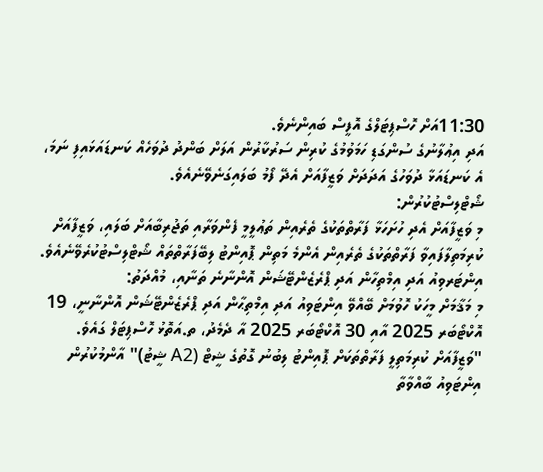11:30އަށް ހޮސްޕިޓަލްގެ އޮފީސް ބައިންނެވެ.
އަދި އިޢުލާނުގެ ސުންގަޑި ހަމަވުމުގެ ކުރިން ސަރުކާރުން އަލަށް ބަންދު ދުވަހެއް ކަނޑައަޅައިފި ނަމަ، އެ ކަނޑައަޅާ ދުވަހުގެ އަދަދަށް ވަޒީފާއަށް އެދޭ ފޯމު ބަލައިގަނެވޭނެއެވެ.
ޝޯޓްލިސްޓުކުރުން:
މި ވަޒީފާއަށް އެދި ހުށަހަޅާ ފަރާތްތަކުގެ ތެރެއިން ތަޢުލީމީ ފެންވަރާއި ތަޖުރިބާއަށް ބަލައި، ވަޒީފާއަށް ކުރިމަތިލާފައިވާ ފަރާތްތަކުގެ ތެރެއިން އެންމެ މަތިން ޕޮއިންޓު ލިބޭފަރާތްތައް ޝޯޓްލިސްޓުކުރެވޭނެއެވެ.
އިންޓަރވިއު އަދި އިމްތިހާން އަދި ޕްރެޒެންޓޭޝަން އޮންނާނެ ތަނާއި، މުއްދަތު:
މި މަޤާމަށް މީހަކު ހޮވުމަށް ބޭއްވޭ އިންޓަވިއު އަދި އިމްތިޙާން އަދި ޕްރެޒެންޓޭޝަން އޮންނާނީ، 19 އޮކްޓޯބަރ 2025 އާއި 30 އޮކްޓޯބަރ 2025 އާ ދެމެދު، ތ.އަތޮޅު ހޮސްޕިޓަލް ގައެވެ.
"ވަޒީފާއަށް ކުރިމަތިލީ ފަރާތްތަކަށް ޕޮއިންޓު ލިބުނު ގޮތުގެ ޝީޓް (A2 ޝީޓު)" އާންމުކުރުން
އިންޓަވިއު ބާއްވާތާ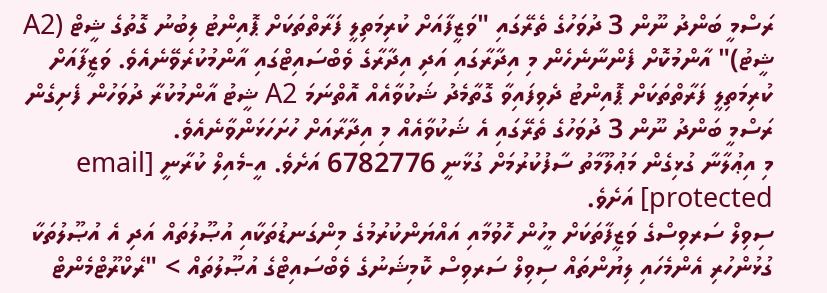ރަސްމީ ބަންދު ނޫން 3 ދުވަހުގެ ތެރޭގައި "ވަޒީފާއަށް ކުރިމަތިލީ ފަރާތްތަކަށް ޕޮއިންޓު ލިބުނު ގޮތުގެ ޝީޓް (A2 ޝީޓު)" އާންމުކޮށް ފެންނާނެހެން މި އިދާރާގައި އަދި އިދާރާގެ ވެބްސައިޓްގައި އާންމުކުރެވޭނެއެވެ. ވަޒީފާއަށް ކުރިމަތިލީ ފަރާތްތަކަށް ޕޮއިންޓު ދެވިފައިވާ ގޮތާމެދު ޝަކުވާއެއް އޮތްނަމަ A2 ޝީޓު އާންމުކުރާ ދުވަހުން ފެށިގެން ރަސްމީ ބަންދު ނޫން 3 ދުވަހުގެ ތެރޭގައި އެ ޝަކުވާއެއް މި އިދާރާއަށް ހުށަހަޅަންވާނެއެވެ.
މި އިޢުލާނާ ގުޅިގެން މަޢުލޫމާތު ސާފުކުރުމަށް ގުޅާނީ 6782776 އަށެވެ. އީ-މެއިލް ކުރާނީ [email protected] އަށެވެ.
ސިވިލް ސަރވިސްގެ ވަޒީފާތަކަށް މީހުން ހޮވުމާއި އައްޔަންކުރުމުގެ މިންގަނޑުތަކާއި އުޞޫލުތައް އަދި އެ އުޞޫލުތަކާ ގުޅުންހުރި އެންމެހައި ލިޔުންތައް ސިވިލް ސަރވިސް ކޮމިޝަނުގެ ވެބްސައިޓްގެ އުޞޫލުތައް > "ރެކްރޫޓްމެންޓް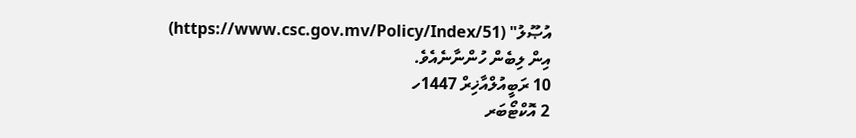އުޞޫލު" (https://www.csc.gov.mv/Policy/Index/51) އިން ލިބެން ހުންނާނެއެވެ.
10 ރަބީއުލްއާޚިރް 1447ހ
2 އޮކްޓޯބަރ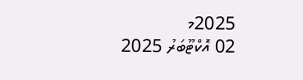2025މ
02 އޮކްޓޫބަރު 2025